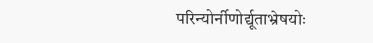परिन्योर्नीणोर्द्यूताभ्रेषयोः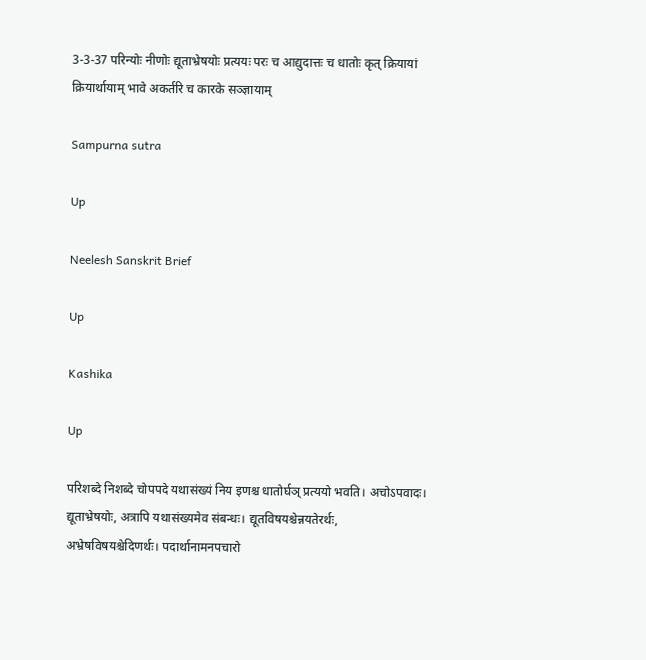3-3-37 परिन्योः नीणोः द्यूताभ्रेषयोः प्रत्ययः परः च आद्युदात्तः च धातोः कृत् क्रियायां क्रियार्थायाम् भावे अकर्तरि च कारके सञ्ज्ञायाम्

Sampurna sutra

Up

Neelesh Sanskrit Brief

Up

Kashika

Up

परिशब्दे निशब्दे चोपपदे यथासंख्यं निय इणश्च धातोर्घञ् प्रत्ययो भवति। अचोऽपवादः। द्यूताभ्रेषयोः, अत्रापि यथासंख्यमेव संबन्धः। द्यूतविषयश्चेन्नयतेरर्थः, अभ्रेषविषयश्चेदिणर्थः। पदार्थानामनपचारो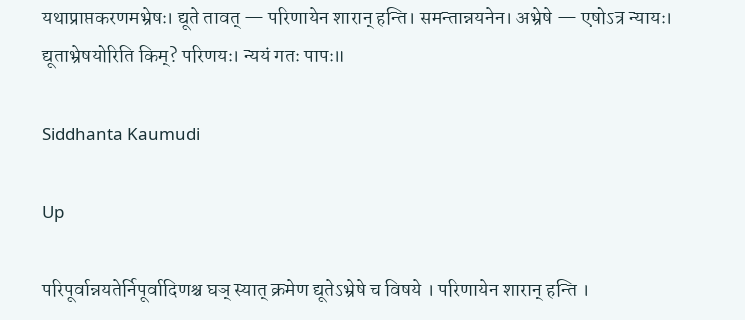यथाप्राप्तकरणमभ्रेषः। द्यूते तावत् — परिणायेन शारान् हन्ति। समन्तान्नयनेन। अभ्रेषे — एषोऽत्र न्यायः। द्यूताभ्रेषयोरिति किम्? परिणयः। न्ययं गतः पापः॥

Siddhanta Kaumudi

Up

परिपूर्वान्नयतेर्निपूर्वादिणश्च घञ् स्यात् क्रमेण द्यूतेऽभ्रेषे च विषये । परिणायेन शारान् हन्ति ।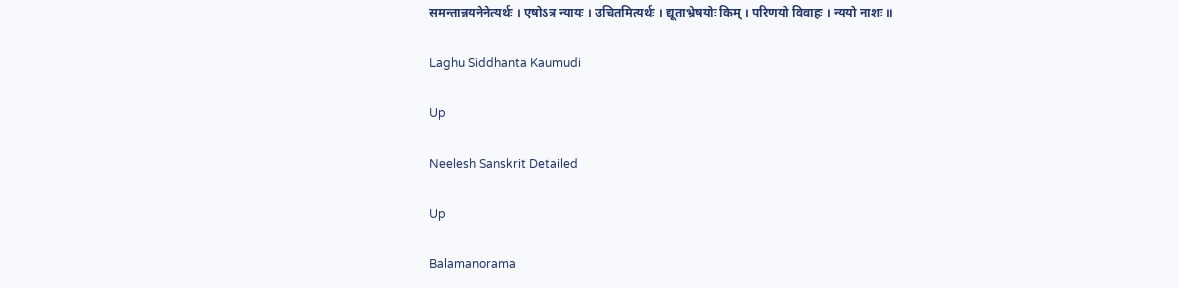समन्तान्नयनेनेत्यर्थः । एषोऽत्र न्यायः । उचितमित्यर्थः । द्यूताभ्रेषयोः किम् । परिणयो विवाहः । न्ययो नाशः ॥

Laghu Siddhanta Kaumudi

Up

Neelesh Sanskrit Detailed

Up

Balamanorama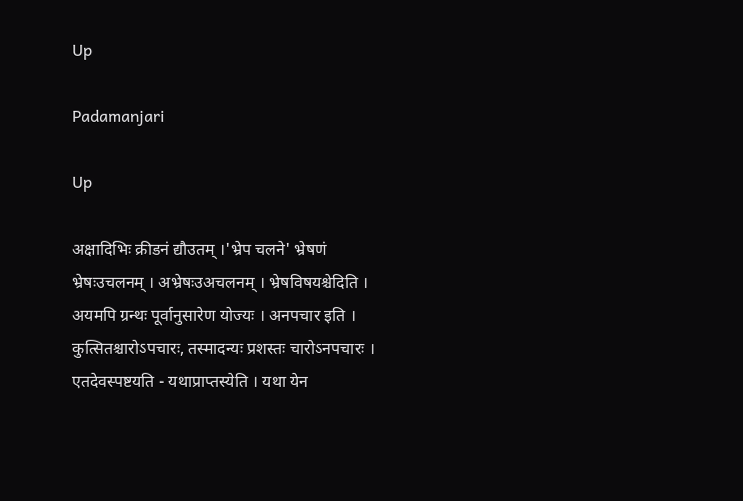Up

Padamanjari

Up

अक्षादिभिः क्रीडनं द्यौउतम् ।'भ्रेप चलने' भ्रेषणं भ्रेषःउचलनम् । अभ्रेषःउअचलनम् । भ्रेषविषयश्चेदिति । अयमपि ग्रन्थः पूर्वानुसारेण योज्यः । अनपचार इति । कुत्सितश्चारोऽपचारः, तस्मादन्यः प्रशस्तः चारोऽनपचारः । एतदेवस्पष्टयति - यथाप्राप्तस्येति । यथा येन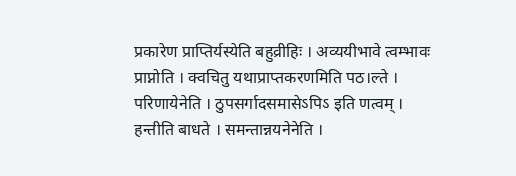प्रकारेण प्राप्तिर्यस्येति बहुव्रीहिः । अव्ययीभावे त्वम्भावः प्राप्नोति । क्वचितु यथाप्राप्तकरणमिति पठ।ल्ते । परिणायेनेति । ठुपसर्गादसमासेऽपिऽ इति णत्वम् । हन्तीति बाधते । समन्तान्नयनेनेति ।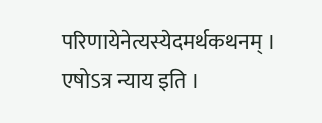परिणायेनेत्यस्येदमर्थकथनम् । एषोऽत्र न्याय इति ।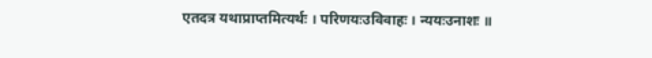एतदत्र यथाप्राप्तमित्यर्थः । परिणयःउविवाहः । न्ययःउनाशः ॥